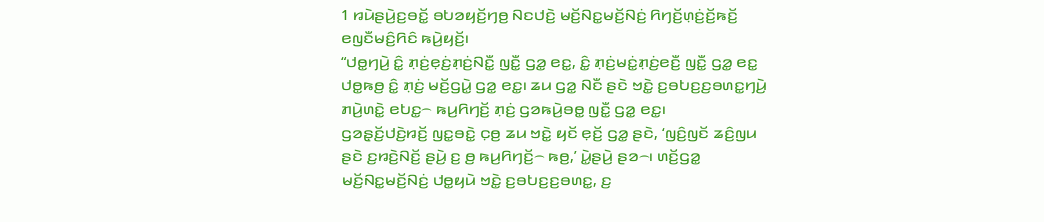1 ꤙꤣꤧꤔꤣꤧ꤬ꤢ꤬ꤋꤢꤩ꤭ ꤋꤝꤤꤟꤢꤩ꤬ꤚꤥ꤬ ꤡꤢꤓꤢꤧ꤬ ꤗꤢꤩ꤬ꤡꤢ꤭ꤗꤢꤩ꤬ꤡꤢꤦ꤬ ꤖꤚꤢꤩ꤬ꤛ꤫ꤢꤦ꤬ꤢꤩ꤬ꤒꤢꤩ꤬ ꤕꤜꤢꤪꤗꤢꤨ꤬ꤖꤢꤨ ꤒꤣꤧ꤬ꤟꤢꤩ꤬꤯
“ꤓꤥ꤭ꤚꤣꤧ꤬ ꤢꤨ꤭ ꤊ꤫ꤢꤦ꤬ꤕ꤫ꤢꤦ꤬ꤊ꤫ꤢꤦ꤬ꤡꤢꤪ꤭ ꤜꤢꤪ꤭ ꤞꤤ꤭ ꤕꤢ꤭, ꤢꤨ꤭ ꤊ꤫ꤢꤦ꤬ꤗꤢꤦ꤭ꤊ꤫ꤢꤦ꤬ꤕꤢꤪ꤬ ꤜꤢꤪ꤭ ꤞꤤ꤭ ꤕꤢ꤭ ꤓꤥ꤭ꤒꤥ꤬ ꤢꤨ꤭ ꤊ꤫ꤢꤦ꤬ ꤗꤢꤩ꤬ꤞꤣꤧ꤭ ꤞꤤ꤭ ꤕꤢ꤭꤯ ꤘꤣ ꤞꤤ꤭ ꤡꤢꤪ ꤔꤢꤧ ꤠꤢꤧ꤭ ꤢ꤬ꤋꤝꤢ꤬ꤢ꤬ꤋꤛꤢ꤭ꤚꤣꤧ꤬ ꤊꤣꤧ꤬ꤛꤢꤧ꤭ ꤕꤝꤢ꤭꤮ ꤒꤣ꤬ꤖꤚꤢꤩ꤬ ꤊ꤫ꤢꤦ꤬ ꤞꤤꤒꤣꤧ꤬ꤋꤥ꤭ ꤜꤢꤪ꤭ ꤞꤤ꤭ ꤕꤢ꤭꤯
ꤞꤤꤔ꤫ꤢꤩ꤬ꤓꤢꤧ꤬ꤙꤢꤩ꤬ ꤜꤢ꤭ꤋꤢꤧ꤭ ꤍ꤫ꤥ꤬ ꤘꤣ ꤠꤢꤧ꤭ ꤟꤢꤩ ꤕ꤫ꤢꤩ꤬ ꤞꤤ꤭ ꤔꤢꤧ, ‘ꤜꤢꤨ꤬ꤜꤢꤩ ꤘꤢꤨ꤬ꤜꤣ ꤔꤢꤧ ꤢ꤬ꤙꤢꤧ꤬ꤡꤢꤩ꤬ ꤔꤣꤧ꤬ ꤢ꤬ ꤥ꤬ ꤒꤣ꤬ꤖꤚꤢꤩ꤬꤮ ꤒꤥ꤬,’ ꤣꤧ꤭ꤔꤣꤧ꤬ ꤔꤤ꤮꤯ ꤛꤢꤩ꤬ꤞꤤ꤭ ꤗꤢꤩ꤬ꤡꤢ꤭ꤗꤢꤩ꤬ꤡꤢꤦ꤬ ꤓꤥ꤭ꤟꤣꤧ ꤠꤢꤧ꤭ ꤢ꤬ꤋꤝꤢ꤬ꤢ꤬ꤋꤛꤢ꤭, ꤢ꤬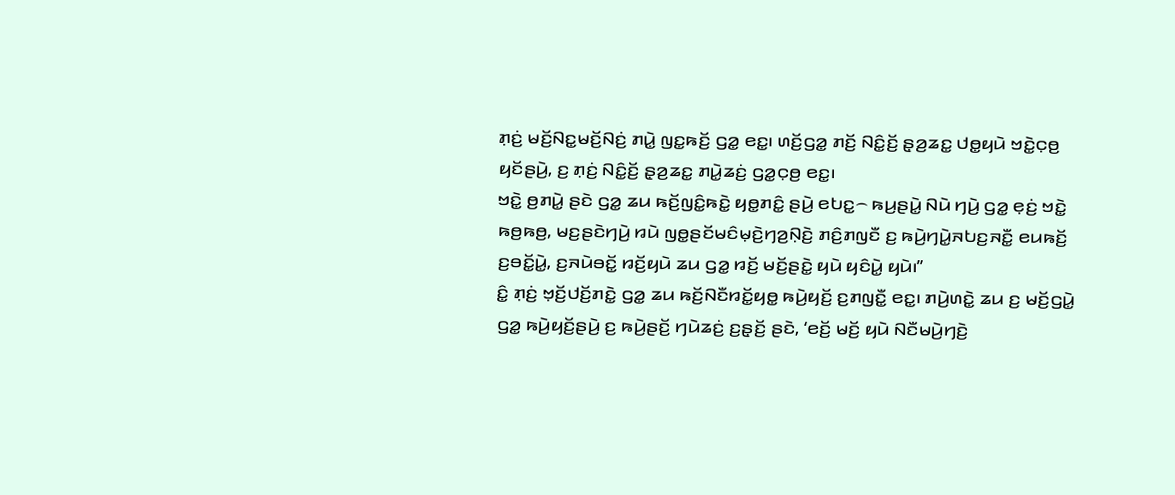ꤊ꤫ꤢꤦ꤬ ꤗꤢꤩ꤬ꤡꤢ꤭ꤗꤢꤩ꤬ꤡꤢꤦ꤬ ꤊꤣꤧ꤭ ꤜꤢ꤭ꤒꤢꤩ꤬ ꤞꤤ꤭ ꤕꤢ꤭꤯ ꤛꤢꤩ꤬ꤞꤤ꤭ ꤊꤢꤩ꤬ ꤡꤢꤨ꤭ꤢꤩ꤬ ꤔ꤫ꤤ꤬ꤘꤢ꤭ ꤓꤥ꤭ꤟꤣꤧ ꤠꤢꤧ꤭ꤍ꤫ꤥ꤬ ꤟꤢꤩꤔꤣꤧ꤬, ꤢ꤬ ꤊ꤫ꤢꤦ꤬ ꤡꤢꤨ꤭ꤢꤩ꤬ ꤔ꤫ꤤ꤬ꤘꤢ꤭ ꤊꤣꤧ꤭ꤘꤢꤦ꤬ ꤞꤤ꤭ꤍ꤫ꤥ꤬ ꤕꤢ꤭꤯
ꤠꤢꤧ꤭ ꤥ꤬ꤊꤣꤧ꤭ ꤔꤢꤧ ꤞꤤ꤭ ꤘꤣ ꤒꤢꤩ꤬ꤜꤢꤨ꤭ꤒꤢꤧ꤭ ꤟꤥ꤭ꤊꤢꤨ꤭ ꤔꤣꤧ꤬ ꤕꤝꤢ꤭꤮ ꤒꤣ꤬ꤔꤣꤧ꤭ ꤡꤣꤧ ꤚꤣꤧ꤬ ꤞꤤ꤭ ꤕ꤫ꤢꤦ꤬ ꤠꤢꤧ꤭ ꤒꤥ꤬ꤒꤥ꤬, ꤗꤢ꤬ꤔꤢꤧꤚꤣꤧ꤬ ꤙꤣꤧ ꤜꤥ꤭ꤔꤢꤩꤗꤢꤨꤗ꤫ꤢꤧ꤬ꤚꤤ꤬ꤡ꤫ꤢꤧ꤬ ꤊꤢꤨ꤬ꤊꤜꤢꤪ ꤢ꤬ ꤒꤣꤧ꤬ꤚꤣꤧ꤭ꤏꤝꤢ꤬ꤏꤢꤪ꤭ ꤕꤣꤒꤢꤩ꤬ ꤢ꤬ꤋꤢꤩ꤭ꤣꤧ꤭, ꤢ꤬ꤏꤣꤧꤋꤢꤩ꤭ ꤙꤢꤩ꤬ꤟꤣꤧ ꤘꤣ ꤞꤤ꤭ ꤙꤢꤩ꤬ ꤗꤢꤩ꤬ꤔꤢꤧ꤭ ꤟꤣꤧ ꤟꤢꤨꤣꤧ꤭ ꤟꤣꤧ꤯”
ꤢꤨ꤭ ꤊ꤫ꤢꤦ꤬ ꤠ꤫ꤢꤩ꤬ꤓꤢꤩ꤬ꤊꤢꤧ꤭ ꤞꤤ꤭ ꤘꤣ ꤒꤢꤩ꤬ꤡꤢꤪꤙꤢꤩ꤭ꤟꤥ꤭ ꤒꤣꤧ꤬ꤟꤢꤩ꤬ ꤢ꤬ꤊꤜꤢꤪ꤭ ꤕꤢ꤭꤯ ꤊꤣꤧ꤬ꤛꤢꤧ꤭ ꤘꤣ ꤢ꤬ ꤗꤢꤩ꤬ꤞꤣꤧ꤭ ꤞꤤ꤭ ꤒꤣꤧ꤬ꤟꤢꤩ꤬ꤔꤣꤧ꤬ ꤢ꤬ ꤒꤣꤧ꤬ꤔꤢꤩ꤬ ꤚꤣꤧꤘꤢꤦ꤬ ꤢ꤬ꤔ꤫ꤢꤩ꤬ ꤔꤢꤧ, ‘ꤕꤢꤩ꤬ ꤗꤢꤩ꤬ ꤟꤣꤧ ꤡꤢꤪꤗꤣꤧ꤬ꤚꤢꤧ꤬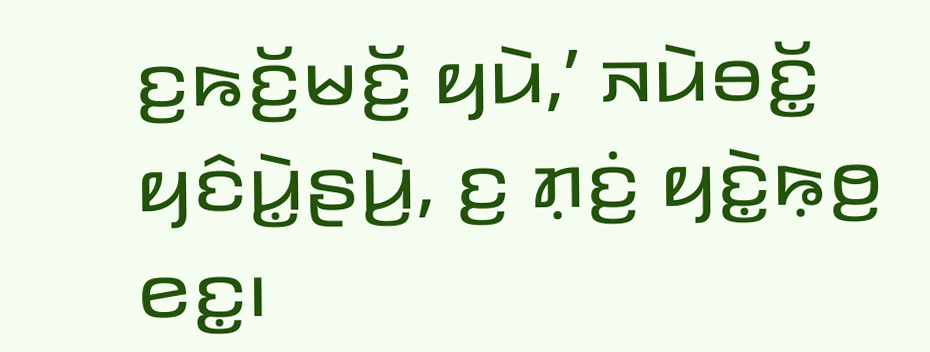ꤢ꤬ꤒꤢꤩ꤬ꤗꤢꤩ꤬ ꤟꤣꤧ,’ ꤏꤣꤧꤋꤢꤩ꤭ ꤟꤢꤨꤣꤧ꤭ꤔꤣꤧ꤬, ꤢ꤬ ꤊ꤫ꤢꤦ꤬ ꤟꤢꤧ꤭ꤒ꤫ꤥ꤬ ꤕꤢ꤭꤯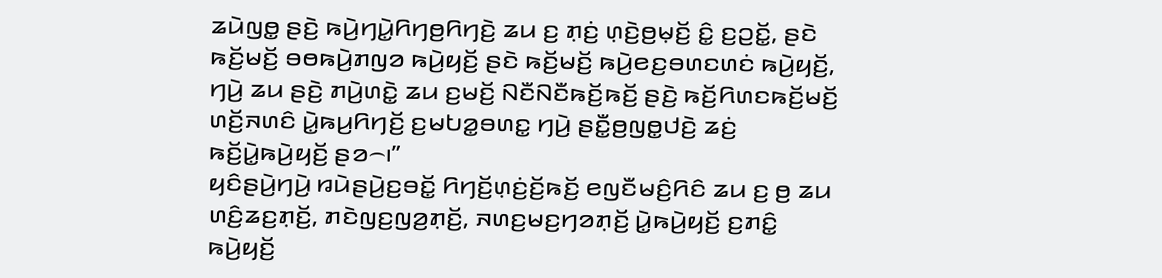ꤘꤣꤧꤜꤥ꤭ ꤔꤢꤧ꤬ ꤒꤣꤧ꤬ꤚꤣꤧ꤭ꤖꤚꤥ꤬ꤖꤚꤢꤧ꤬ ꤘꤣ ꤢ꤬ ꤊ꤫ꤢꤦ꤬ ꤛ꤫ꤢꤧ꤬ꤥ꤬ꤗ꤫ꤢꤩ꤬ ꤢꤨ꤭ ꤢ꤬ꤑꤢꤩ꤭, ꤔꤢꤧ ꤒꤢꤩ꤬ꤗꤢꤩ꤬ ꤋꤥꤒꤣꤧ꤬ꤊꤜꤤ ꤒꤣꤧ꤬ꤟꤢꤩ꤬ ꤔꤢꤧ ꤒꤢꤩ꤬ꤗꤢꤩ꤬ ꤒꤣꤧ꤬ꤕꤢ꤬ꤋꤛꤢꤛꤢꤦ ꤒꤣꤧ꤬ꤟꤢꤩ꤬, ꤚꤣꤧ꤬ ꤘꤣ ꤔꤢꤧ꤬ ꤊꤣꤧ꤬ꤛꤢꤧ꤭ ꤘꤣ ꤢ꤬ꤗꤢꤩ꤬ ꤡꤢꤪꤡꤢꤪꤒꤢꤩ꤬ꤒꤢꤩ꤬ ꤔꤢꤧ꤬ ꤒꤢꤩ꤬ꤖꤛꤢꤒꤢꤩ꤬ꤗꤢꤩ꤬ ꤛꤢꤩ꤬ꤏꤛꤢꤨ ꤣꤧ꤭ꤒꤣ꤬ꤖꤚꤢꤩ꤬ ꤢ꤬ꤗꤝꤤ꤭ꤋꤛꤢ꤭ ꤚꤣꤧ꤬ ꤔꤢꤪ꤭ꤥ꤬ꤜꤥ꤭ꤓꤢꤧ꤬ ꤘꤢꤦ꤬ ꤒꤢꤩ꤬ꤣꤧ꤭ꤒꤣꤧ꤬ꤟꤢꤩ꤬ ꤔꤤ꤮꤯”
ꤟꤢꤨꤔꤣꤧ꤬ꤚꤣꤧ꤬ ꤙꤣꤧꤔꤣꤧ꤬ꤢ꤬ꤋꤢꤩ꤭ ꤖꤚꤢꤩ꤬ꤛ꤫ꤢꤦ꤬ꤢꤩ꤬ꤒꤢꤩ꤬ ꤕꤜꤢꤪꤗꤢꤨ꤬ꤖꤢꤨ ꤘꤣ ꤢ꤬ ꤥ꤬ ꤘꤣ ꤛꤢꤨ꤬ꤘꤢ꤬ꤊ꤫ꤢꤩ꤬, ꤊꤢꤧꤜꤢ꤬ꤜꤤ꤬ꤊ꤫ꤢꤩ꤬, ꤏꤛꤢ꤬ꤗꤢ꤬ꤚꤤꤊ꤫ꤢꤩ꤬ ꤣꤧ꤭ꤒꤣꤧ꤬ꤟꤢꤩ꤬ ꤢ꤬ꤊꤢꤨ꤭ ꤒꤣꤧ꤬ꤟꤢꤩ꤬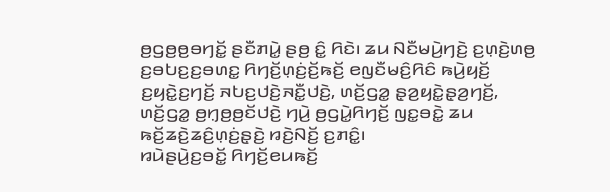ꤥ꤬ꤞꤥ꤬ꤥ꤬ꤋꤚꤢꤩ꤭ ꤔꤢꤪꤊꤣꤧ꤭ ꤔꤥ꤬ ꤢꤨ꤭ ꤖꤢꤧ꤯ ꤘꤣ ꤡꤢꤪꤗꤣꤧ꤬ꤚꤢꤧ꤬ ꤢ꤬ꤛ꤫ꤢꤧ꤬ꤛꤥ꤬ ꤢ꤬ꤋꤝꤢ꤬ꤢ꤬ꤋꤛꤢ꤭ ꤖꤚꤢꤩ꤬ꤛ꤫ꤢꤦ꤬ꤢꤩ꤬ꤒꤢꤩ꤬ ꤕꤜꤢꤪꤗꤢꤨ꤬ꤖꤢꤨ ꤒꤣꤧ꤬ꤟꤢꤩ꤬ ꤢ꤬ꤟꤢꤧ꤭ꤢ꤬ꤚꤢꤩ꤬ ꤏꤝꤢ꤬ꤓꤢꤧ꤬ꤏꤢꤪ꤭ꤓꤢꤧ꤬, ꤛꤢꤩ꤬ꤞꤤ꤭ ꤔ꤫ꤤ꤬ꤟꤢꤧ꤭ꤔ꤫ꤤ꤬ꤚꤢꤩ꤬, ꤛꤢꤩ꤬ꤞꤤ꤭ ꤥ꤬ꤚ꤫ꤥ꤬ꤥ꤬ꤢꤩꤓꤢꤧ꤬ ꤚꤣꤧ꤬ ꤥ꤬ꤞꤣꤧ꤭ꤖꤚꤢꤩ꤬ ꤜꤢ꤭ꤋꤢꤧ꤭ ꤘꤣ ꤒꤢꤩ꤬ꤘꤢꤧ꤬ꤘꤢꤨ꤬ꤛ꤫ꤢꤦ꤬ꤔ꤫ꤢꤧ꤬ ꤙꤢꤧ꤬ꤡꤢꤩ꤬ ꤢ꤬ꤊꤢꤨ꤭꤯
ꤙꤣꤧꤔꤣꤧ꤬ꤢ꤬ꤋꤢꤩ꤭ ꤖꤚꤢꤩ꤬ꤕꤣꤒꤢꤩ꤬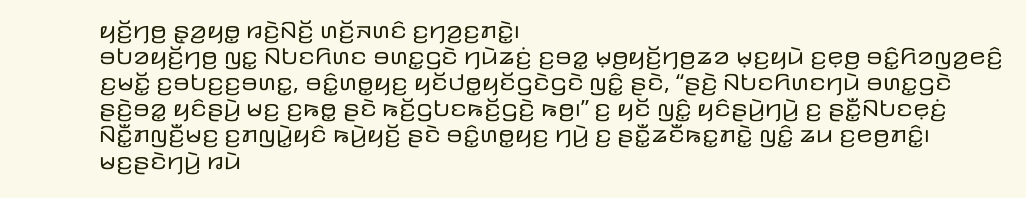ꤟꤢꤩ꤬ꤚꤥ꤬ ꤔ꤫ꤤ꤬ꤟꤥ꤭ ꤙꤢꤧ꤬ꤡꤢꤩ꤬ ꤛꤢꤩ꤬ꤏꤛꤢꤨ ꤢ꤬ꤚꤤ꤬ꤢ꤬ꤊꤢꤧ꤭꤯
ꤋꤝꤤꤟꤢꤩ꤬ꤚꤥ꤬ ꤜꤢ꤭ ꤡꤝꤢꤖꤛꤢ ꤋꤛꤢ꤭ꤞꤢꤧ ꤚꤣꤧꤘꤢꤦ꤬ ꤢ꤬ꤋꤤ꤭ ꤗ꤫ꤥ꤬ꤟꤢꤩ꤬ꤚꤥ꤬ꤘꤤ ꤗ꤫ꤢ꤬ꤟꤣꤧ ꤢ꤬ꤕ꤫ꤥ꤬ ꤋꤢꤨ꤭ꤖꤤꤜꤤ꤬ꤕꤢꤨ꤬ ꤢ꤬ꤗꤢꤩ꤭ ꤢ꤬ꤋꤝꤢ꤬ꤢ꤬ꤋꤛꤢ꤭, ꤋꤢꤨ꤭ꤛꤥ꤭ꤟꤢ꤬ ꤟꤢꤩꤓꤥ꤭ꤟꤢꤩꤞꤢꤧꤞꤢꤧ ꤜꤢꤨ꤭ ꤔꤢꤧ, “ꤔꤢꤧ꤬ ꤡꤝꤢꤖꤛꤢꤚꤣꤧ ꤋꤛꤢ꤭ꤞꤢꤧ ꤔꤢꤧ꤬ꤋꤤ꤭ ꤟꤢꤨꤔꤣꤧ꤬ ꤗꤢ꤬ ꤢ꤬ꤒꤥ꤭ ꤔꤢꤧ ꤒꤢꤩ꤬ꤞꤝꤢꤒꤢꤩ꤬ꤞꤢꤧ꤬ ꤒꤥ꤬꤯” ꤢ꤬ ꤟꤢꤩ ꤜꤢꤨ꤭ ꤟꤢꤨꤔꤣꤧ꤬ꤚꤣꤧ꤬ ꤢ꤬ ꤔꤢꤪ꤭ꤡꤝꤢꤕ꤫ꤢꤦ꤬ ꤡꤢꤪ꤭ꤊꤜꤢꤪ꤬ꤗꤢ꤬ ꤢ꤬ꤊꤜꤣꤧ꤭ꤟꤢꤨ ꤒꤣꤧ꤬ꤟꤢꤩ꤬ ꤔꤢꤧ ꤋꤢꤨ꤭ꤛꤥ꤭ꤟꤢ꤬ ꤚꤣꤧ꤬ ꤢ꤬ ꤔꤢꤪ꤭ꤘꤢꤪꤒꤢ꤭ꤊꤢꤧ꤭ ꤜꤢꤨ꤭ ꤘꤣ ꤢ꤬ꤕꤥ꤬ꤊꤢꤨ꤭꤯
ꤗꤢ꤬ꤔꤢꤧꤚꤣꤧ꤬ ꤙꤣꤧ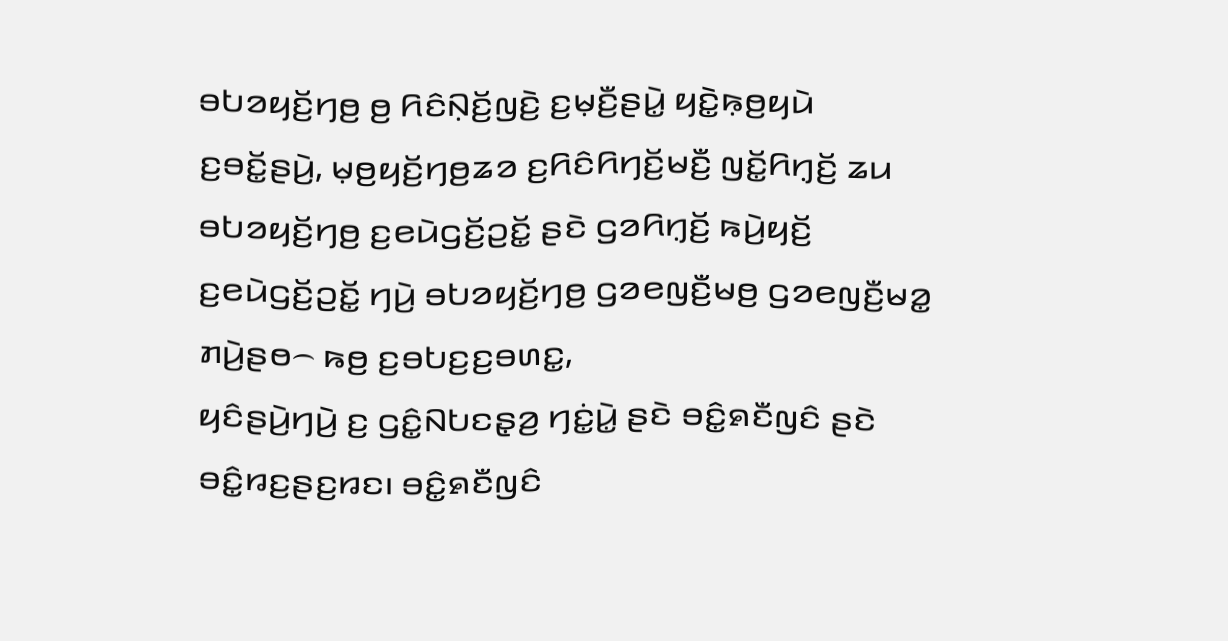ꤋꤝꤤꤟꤢꤩ꤬ꤚꤥ꤬ ꤥ꤬ ꤖꤢꤨꤡ꤫ꤢꤩ꤬ꤜꤢꤧ꤬ ꤢ꤬ꤗ꤫ꤢꤪ꤬ꤔꤣꤧ꤭ ꤟꤢꤧ꤭ꤒ꤫ꤥ꤬ꤟꤣꤧ ꤢ꤬ꤋꤢꤩ꤭ꤔꤣꤧ꤬, ꤗ꤫ꤥ꤬ꤟꤢꤩ꤬ꤚꤥ꤬ꤘꤤ ꤢ꤬ꤖꤢꤨꤖꤚꤢꤩ꤬ꤗꤢꤪ꤬ ꤜꤢꤩ꤭ꤖꤚ꤫ꤢꤩ꤬ ꤘꤣ ꤋꤝꤤꤟꤢꤩ꤬ꤚꤥ꤬ ꤢ꤬ꤕꤣꤧꤞꤢꤩ꤬ꤑꤢꤩ꤭ ꤔꤢꤧ ꤞꤤꤖꤚ꤫ꤢꤩ꤬ ꤒꤣꤧ꤬ꤟꤢꤩ꤬ ꤢ꤬ꤕꤣꤧꤞꤢꤩ꤬ꤑꤢꤩ꤭ ꤚꤣꤧ꤬ ꤋꤝꤤꤟꤢꤩ꤬ꤚꤥ꤬ ꤞꤤꤕꤜꤢꤪ꤬ꤗꤥ꤬ ꤞꤤꤕꤜꤢꤪ꤬ꤗꤤ꤭ ꤊꤣꤧ꤬ꤔꤥ꤮ ꤒꤥ꤬ ꤢ꤬ꤋꤝꤢ꤬ꤢ꤬ꤋꤛꤢ꤭,
ꤟꤢꤨꤔꤣꤧ꤬ꤚꤣꤧ꤬ ꤢ꤬ ꤞꤢꤨ꤭ꤡꤝꤢꤔ꤫ꤤ꤬ ꤚꤢꤦ꤭ꤣꤧ꤭ ꤔꤢꤧ ꤋꤢꤨ꤭ꤎꤢꤪꤜꤢꤨ ꤔꤢꤧ ꤋꤢꤨ꤭ꤙꤢ꤬ꤔꤢ꤬ꤙꤢ꤯ ꤋꤢꤨ꤭ꤎꤢꤪꤜꤢꤨ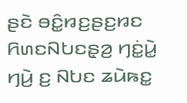ꤔꤢꤧ ꤋꤢꤨ꤭ꤙꤢ꤬ꤔꤢ꤬ꤙꤢ ꤖꤛꤢꤡꤝꤢꤔ꤫ꤤ꤬ ꤚꤢꤦ꤭ꤣꤧ꤭ ꤚꤣꤧ꤬ ꤢ꤬ ꤡꤝꤢ ꤘꤣꤧꤒꤢ꤭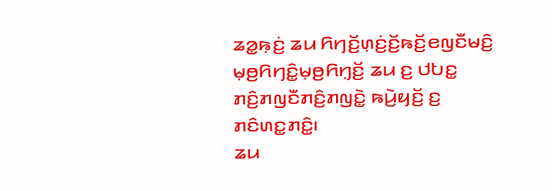ꤘꤤ꤭ꤒ꤫ꤢꤦ꤬ ꤘꤣ ꤖꤚꤢꤩ꤬ꤛ꤫ꤢꤦ꤬ꤢꤩ꤬ꤒꤢꤩ꤬ꤕꤜꤢꤪꤗꤢꤨ꤬ ꤗ꤫ꤥ꤬ꤖꤚꤢꤨ꤭ꤗ꤫ꤥ꤬ꤖꤚ꤫ꤢꤩ꤬ ꤘꤣ ꤢ꤬ ꤓꤝꤢ꤭ ꤊꤢꤨ꤬ꤊꤜꤢꤪꤊꤢꤨ꤬ꤊꤜꤢꤧ꤭ ꤒꤣꤧ꤬ꤟꤢꤩ꤬ ꤢ꤬ ꤊꤢꤨꤛꤢ꤭ꤊꤢꤨ꤭꤯
ꤘꤣ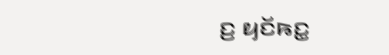ꤢ꤬ ꤟꤢꤩꤒꤢ꤭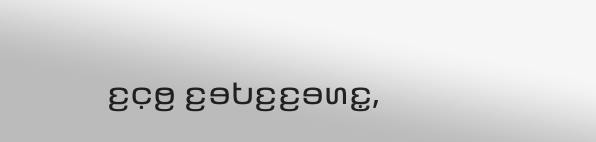ꤢ꤬ꤍ꤫ꤥ꤬ ꤢ꤬ꤋꤝꤢ꤬ꤢ꤬ꤋꤛꤢ꤭,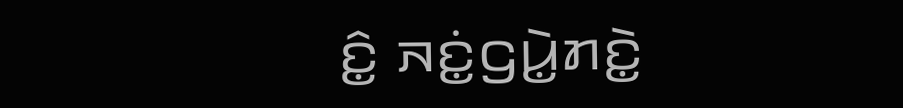ꤢꤨ꤭ ꤏꤢꤦ꤭ꤞꤣꤧ꤭ꤊꤢꤧ꤭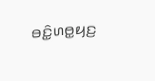ꤋꤢꤨ꤭ꤛꤥ꤭ꤟꤢ꤬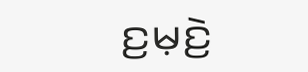ꤢ꤬ꤗ꤫ꤢꤧ꤬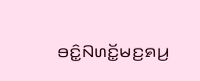ꤋꤢꤨ꤭ꤡꤛꤢꤩ꤭ꤗꤢ꤬ꤎꤣ꤬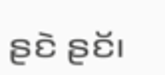ꤔꤢꤧ ꤔꤢꤩ꤯